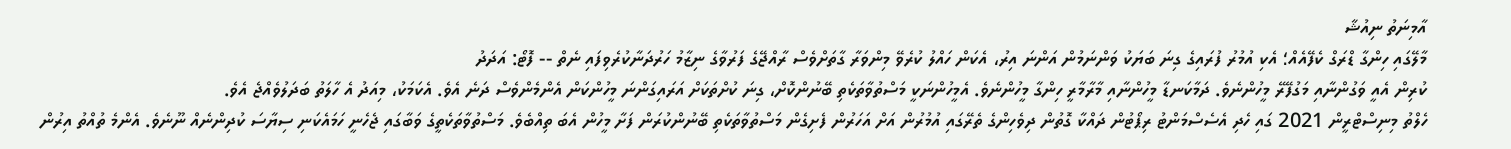އާމިނަތު ނިއުޝާ
މާލޭގައި ހިންގާ ޑްރަގް ކެފޭއެއް؛ އެކި އުމުރު ފުރައިގެ ގިނަ ބަޔަކު ވަންނަމުން އަންނަ އިރު، އެކަން ހައްލު ކުރެވޭ މިންވަރާ ގާތަށްވެސް ރާއްޖޭގެ ފަރުވާގެ ނިޒާމު ހަރުދަނާކުރެވިފައި ނެތް -- ފޮޓޯ: އަދަދު
ކުރިން އެއީ ވަގުންނާއި މަގުފޭރޭ މީހުންނެވެ. ދަމާކަނޑާ މީހުންނާއި މާރާމާރީ ހިންގާ މީހުންނެވެ. އެމީހުންނަކީ މަސްތުވާތަކެތި ބޭނުންކޮށް، ގިނަ ކުށްތަކަށް އަރައިގަންނަ މީހުންކަން އެންމެންވެސް ދަނެ އެވެ. އެކަމަކު، މިއަދު އެ ހާލަތު ބަދަލުވެއްޖެ އެވެ.
ހެލްތު މިނިސްޓްރީން 2021 ގައި ހެދި އެސެސްމަންޓު ރިޕޯޓުން ދައްކާ ގޮތުން ދިވެހިންގެ ތެރޭގައި އުމުރުން އަށް އަހަރުން ފެށިގެން މަސްތުވާތަކެތި ބޭނުންކުރަން ފަށާ މީހުން އެބަ ތިއްބެވެ. މަސްތުވާތަކެތީގެ ވަބާގައި ޖެހެނީ ހަމައެކަނި ސިޔާސަ ކުދިންނެއް ނޫނެވެ. އެންމެ ތުއްތު އިރުން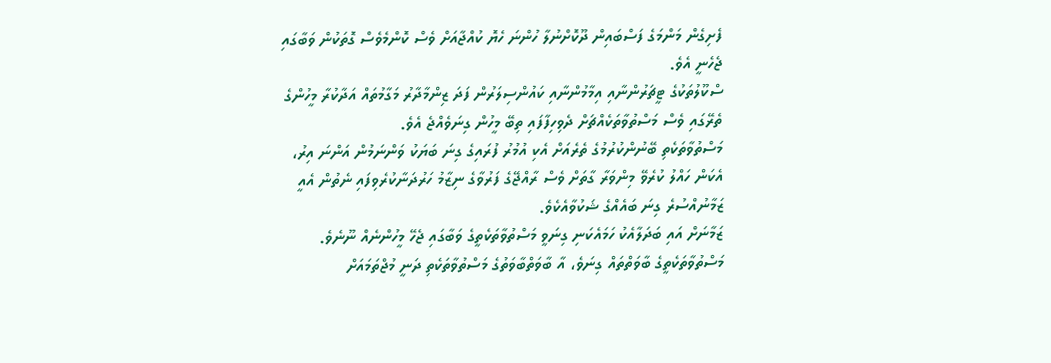ފެށިގެން މަންމަގެ ފަސްބައިން ދޫކޮށްނުލާ ހުންނަ ހެޔޮ ކުއްޖާއަށް ވެސް ކޮންމެވެސް ގޮތަކުން ވަބާގައި ޖެހެނީ އެވެ.
ސްކޫލުތަކުގެ ޓީޗަރުންނާއި އިމާމުންނާއި ކައުންސިލަރުން ފަދަ ޒިންމާދާރު މަގާމުތައް އަދާކުރާ މީހުންގެ ތެރޭގައި ވެސް މަސްތުވާތަކެއްޗަށް ދެވިހިފާފައި ތިބޭ މީހުން ގިނަވެއްޖެ އެވެ.
މަސްތުވާތަކެތި ބޭނުންކުރުމުގެ ތެރެއަށް އެކި އުމުރު ފުރައިގެ ގިނަ ބަޔަކު ވަންނަމުން އަންނަ އިރު، އެކަން ހައްލު ކުރެވޭ މިންވަރާ ގާތަށް ވެސް ރާއްޖޭގެ ފަރުވާގެ ނިޒާމު ހަރުދަނާކުރެވިފައި ނެތުން އެއީ ޒަމާނުއްސުރެ ގިނަ ބައެއްގެ ޝަކުވާއެކެވެ.
ޒަމާނަށް އައި ބަދަލާއެކު ހަމައެކަނި ގިނަވީ މަސްތުވާތަކެތީގެ ވަބާގައި ޖެހޭ މީހުންނެއް ނޫނެވެ. މަސްތުވާތަކެތީގެ ބާވަތްތައް ގިނަވެ، އާ ބާވަތްބާވަތުގެ މަސްތުވާތަކެތި ދަނީ މުޖްތަމައަށް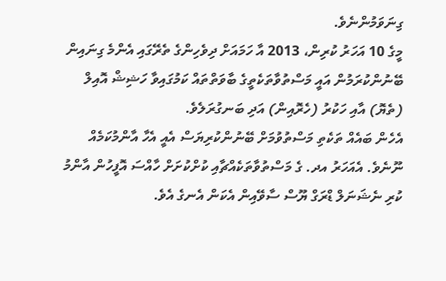ގިނަވަމުންނެވެ.
މީގެ 10 އަހަރު ކުރިން، 2013 އާ ހަމައަށް ދިވެހިންގެ ތެރޭގައި އެންމެ ގިނައިން ބޭނުންކުރަމުން އައީ މަސްތުވާތަކެތީގެ ބާވަތްތައް ކަމުގައިވާ ހަޝިޝް އޮއިލް (ތެޔޮ) އާއި ހަކުރު (ހެރޮއިން) އަދި ބަނގުރަލެވެ.
އެހެން ބައެއް ތަކެތި މަސްތުވުމަށް ބޭނުންކުރިޔަސް އެއީ އެހާ އާންމުކަމެއް ނޫނެވެ. އެއަހަރު އދ. ގެ މަސްތުވާތަކެއްޗާއި ކުށްކުށަށް ހާއްސަ އޮފީހުން އާންމު ކުރި ނެޝަނަލް ޑްރަގް ޔޫސް ސާވޭއިން އެކަން އެނގެ އެވެ.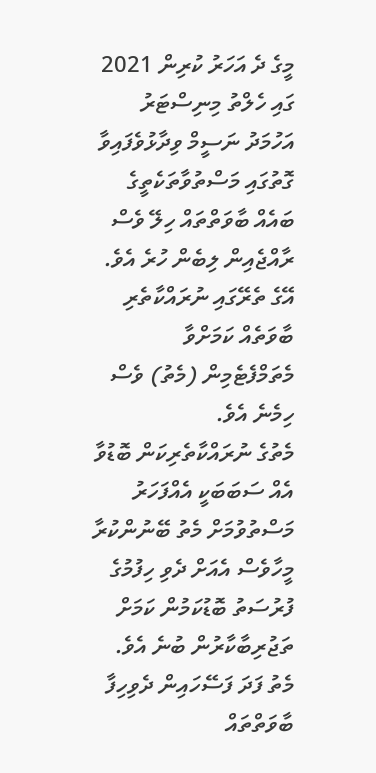މީގެ ދެ އަހަރު ކުރިން 2021 ގައި ހެލްތު މިނިސްޓަރު އަހުމަދު ނަސީމް ވިދާޅުވެފައިވާ ގޮތުގައި މަސްތުވާތަކެތީގެ ބައެއް ބާވަތްތައް ހިލޭ ވެސް ރާއްޖެއިން ލިބެން ހުރެ އެވެ. އޭގެ ތެރޭގައި ނުރައްކާތެރި ބާވަތެއް ކަމަށްވާ މެތަމްފެޓެމިން (މެތު) ވެސް ހިމެނެ އެވެ.
މެތުގެ ނުރައްކާތެރިކަން ބޮޑުވާ އެއް ސަބަބަކީ އެއްފަހަރު މަސްތުވުމަށް މެތު ބޭނުންކުރާ މީހާވެސް އެއަށް ދެވި ހިފުމުގެ ފުރުސަތު ބޮޑުކަމުން ކަމަށް ތަޖުރިބާކާރުން ބުނެ އެވެ. މެތު ފަދަ ފަސޭހައިން ދެވިހިފާ ބާވަތްތައް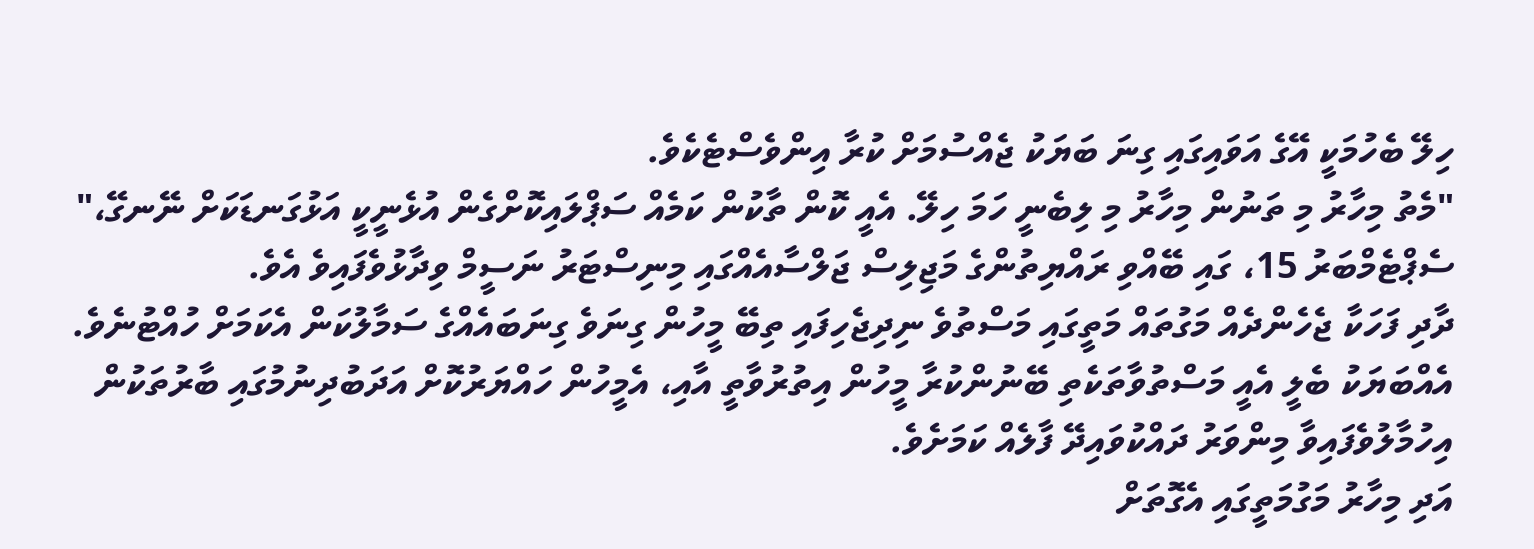ހިލޭ ބެހުމަކީ އޭގެ އަވައިގައި ގިނަ ބަޔަކު ޖެއްސުމަށް ކުރާ އިންވެސްޓެކެވެ.
"މެތު މިހާރު މި ތަނުން މިހާރު މި ލިބެނީ ހަމަ ހިލޭ. އެއީ ކޮން ތާކުން ކަމެއް ސަޕްލައިކޮށްގެން އުޅެނީކީ އަޅުގަނޑަކަށް ނޭނގޭ،" ސެޕްޓެމްބަރު 15، ގައި ބޭއްވި ރައްޔިތުންގެ މަޖިލިސް ޖަލްސާއެއްގައި މިނިސްޓަރު ނަސީމް ވިދާޅުވެފައިވެ އެވެ.
ދާދި ފަހަކާ ޖެހެންދެއް މަގުތައް މަތީގައި މަސްތުވެ ނިދިޖެހިފައި ތިބޭ މީހުން ގިނަވެ ގިނަބައެއްގެ ސަމާލުކަން އެކަމަށް ހުއްޓުނެވެ. އެއްބަޔަކު ބެލީ އެއީ މަސްތުވާތަކެތި ބޭނުންކުރާ މީހުން އިތުރުވާތީ އާއި، އެމީހުން ހައްޔަރުކޮށް އަދަބުދިނުމުގައި ބާރުތަކުން އިހުމާލުވެފައިވާ މިންވަރު ދައްކުވައިދޭ ފާލެއް ކަމަށެވެ.
އަދި މިހާރު މަގުމަތީގައި އެގޮތަށް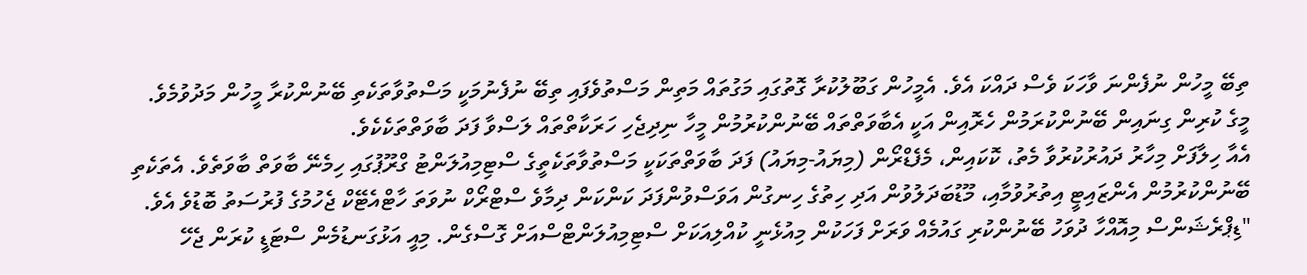ތިބޭ މީހުން ނުފެންނަ ވާހަކަ ވެސް ދައްކަ އެވެ. އެމީހުން ގަބޫލުކުރާ ގޮތުގައި މަގުތައް މަތިން މަސްތުވެފައި ތިބޭ ނުފެނުމަކީ މަސްތުވާތަކެތި ބޭނުންކުރާ މީހުން މަދުވުމެވެ.
މީގެ ކުރިން ގިނައިން ބޭނުންކުރަމުން ހެރޮއިން އަކީ އެބާވަތްތައް ބޭނުންކުރުމުން މީހާ ނިދިޖެހި ހަރަކާތްތައް ލަސްވާ ފަދަ ބާވަތްތަކެކެވެ.
އެއާ ހިލާފަށް މިހާރު ދައުރުކުރުވާ މެތު، ކޮކައިން، މެފެޑްރޯން (މިޔައު-މިޔައު) ފަދަ ބާވަތްތަކަކީ މަސްތުވާތަކެތީގެ ސްޓިމިއުލަންޓު ގްރޫޕުގައި ހިމެނޭ ބާވަތް ބާވަތެވެ. އެތަކެތި ބޭނުންކުރުމުން އެންޒައިޓީ އިތުރުވުމާއި، މޫޑުބަދަލުވުން އަދި ހިތުގެ ހިނގުން އަވަސްވުންފަދަ ކަންކަން ދިމާވެ ސްޓްރޯކް ނުވަތަ ހާޓްއެޓޭކް ޖެހުމުގެ ފުރުސަތު ބޮޑުވެ އެވެ.
"ޑިޕްރެޝަންސް މިއޮއްހާ ދުވަހު ބޭނުންކުރި ގައުމެއް ވަރަށް ފަހަކުން މިއުޅެނީ ކުއްލިއަކަށް ސްޓިމިއުލަންޓްސްއަށް ގޮސްގެން. މިއީ އަޅުގަނޑުމެން ސްޓަޑީ ކުރަން ޖެހޭ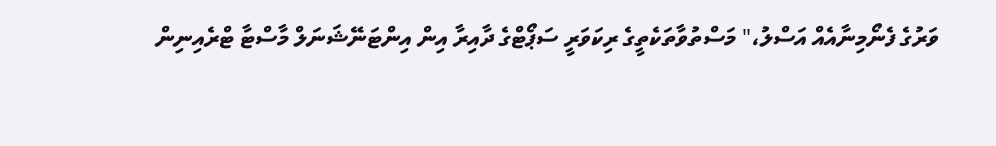ވަރުގެ ފެނޯމިނާއެއް އަސްލު،" މަސްތުވާތަކެތީގެ ރިކަވަރީ ސަޕޯޓްގެ ދާއިރާ އިން އިންޓަނޭޝަނަލް މާސްޓާ ޓްރެއިނިން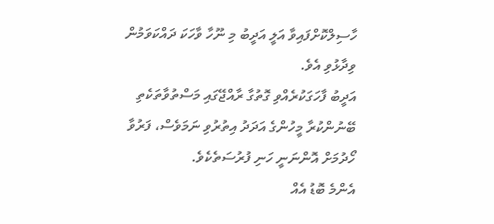ހާސިލްކޮށްފައިވާ އަލީ އަދީބު މި ނޫހާ ވާހަކަ ދައްކަވަމުން ވިދާޅުވި އެވެ.
އަދީބު ފާހަގަކުރެއްވި ގޮތުގާ ރާއްޖޭގައި މަސްތުވާތަކެތި ބޭނުންކުރާ މީހުންގެ އަދަދު އިތުރުވި ނަމަވެސް، ފަރުވާ ހޯދުމަށް އޮންނަނީ ހަނި ފުރުސަތެކެވެ.
އެންމެ ބޮޑު އެއް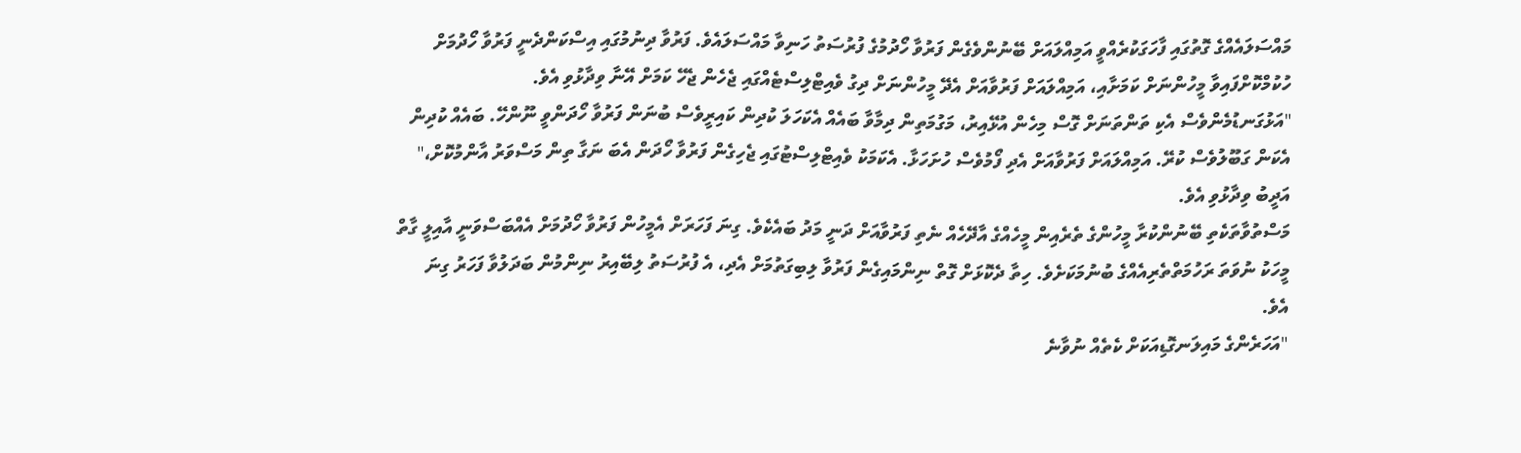މައްސަލައެއްގެ ގޮތުގައި ފާހަގަކުރެއްވީ އަމިއްލައަށް ބޭނުންވެގެން ފަރުވާ ހޯދުމުގެ ފުރުސަތު ހަނިވާ މައްސަލައެވެ. ފަރުވާ ދިނުމުގައި އިސްކަންދެނީ ފަރުވާ ހޯދުމަށް ހުކުމްކޮށްފައިވާ މީހުންނަށް ކަމަށާއި، އަމިއްލައަށް ފަރުވާއަށް އެދޭ މީހުންނަށް ދިގު ވެއިޓްލިސްޓެއްގައި ޖެހެން ޖެހޭ ކަމަށް އޭނާ ވިދާޅުވި އެވެ.
"އަޅުގަނޑުމެންވެސް އެކި ތަންތަނަށް ގޮސް މިހެން އުޅޭއިރު، މަގުމަތިން ދިމާވާ ބައެއް އެކަހަލަ ކުދިން ކައިރީވެސް ބުނަން ފަރުވާ ހޯދަންވީ ނޫންހޭ. ބައެއް ކުދިން އެކަން ގަބޫލުވެސް ކުރޭ. އަމިއްލައަށް ފަރުވާއަށް އެދި ފޯމުވެސް ހުށަހަޅާ. އެކަމަކު ވެއިޓްލިސްޓުގައި ޖެހިގެން ފަރުވާ ހޯދަން އެބަ ނަގާ ތިން މަސްވަރު އާންމުކޮށް،" އަދީބު ވިދާޅުވި އެވެ.
މަސްތުވާތަކެތި ބޭނުންކުރާ މީހުންގެ ތެރެއިން މީހެއްގެ އާދޭހެއް ނެތި ފަރުވާއަށް ދަނީ މަދު ބައެކެވެ. ގިނަ ފަހަރަށް އެމީހުން ފަރުވާ ހޯދުމަށް އެއްބަސްވަނީ އާއިލީ ގާތް މީހަކު ނުވަތަ ރަހުމަތްތެރިއެއްގެ ބުނުމަކަށެވެ. ހިތާ ދެކޮޅަށް ގޮތް ނިންމައިގެން ފަރުވާ ލިބިގަތުމަށް އެދި، އެ ފުރުސަތު ލިބޭއިރު ނިންމުން ބަދަލުވާ ފަހަރު ގިނަ އެވެ.
"އަހަރެންގެ މައިލަނގޮޑިއަކަށް ކެތެއް ނުވާނެ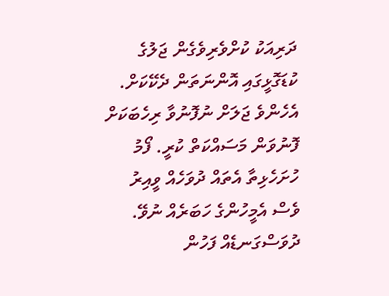ދަރިއަކު ކުށްވެރިވެގެން ޖަލުގެ ކުޑަގޮޅީގައި އޮންނަތަން ދެކޭކަށް. އެހެންވެ ޖަލަށް ނުފޮނުވާ ރިހެބަކަށް ފޮނުވަން މަސައްކަތް ކުރީ. ފޯމު ހުށަހެޅިތާ އެތައް ދުވަހެއް ވީއިރު ވެސް އެމީހުންގެ ހަބަރެއް ނުވޭ. ދުވަސްގަނޑެއް ފަހުން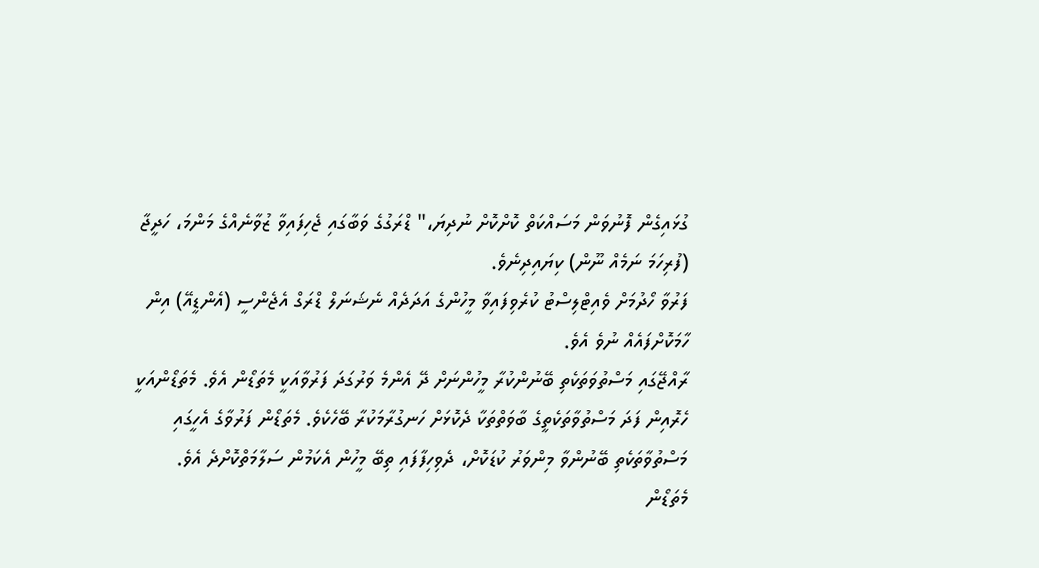ގުޅައިގެން ފޮނުވަން މަސައްކަތް ކޮށްކޮށް ނުދިޔަ،" ޑްރަގުގެ ވަބާގައި ޖެހިފައިވާ ޒުވާނެއްގެ މަންމަ، ހަދީޖާ (ފުރިހަމަ ނަމެއް ނޫން) ކިޔައިދިނެވެ.
ފަރުވާ ހޯދުމަށް ވެއިޓްލިސްޓު ކުރެވިފައިވާ މީހުންގެ އަދަދެއް ނެޝަނަލް ޑްރަގް އެޖެންސީ (އެންޑީއޭ) އިން ހާމަކޮށްފައެއް ނުވެ އެވެ.
ރާއްޖޭގައި މަސްތުވަތަކެތި ބޭނުންކުރާ މީހުންނަށް ދޭ އެންމެ ވަރުގަދަ ފަރުވާއަކީ މެތަޑޯން އެވެ. މެތަޑޯންއަކީ ހެރޮއިން ފަދަ މަސްތުވާތަކެތީގެ ބާވަތްތަކާ ދެކޮޅަށް ހަނގުރާމަކުރާ ބޭހެކެވެ. މެތަޑޯން ފަރުވާގެ އެހީގައި މަސްތުވާތަކެތި ބޭނުންވާ މިންވަރު ކުޑަކޮށް، ދެވިހިފާފައި ތިބޭ މީހުން އެކަމުން ސަލާމަތްކޮށްދެ އެވެ.
މެތަޑޯން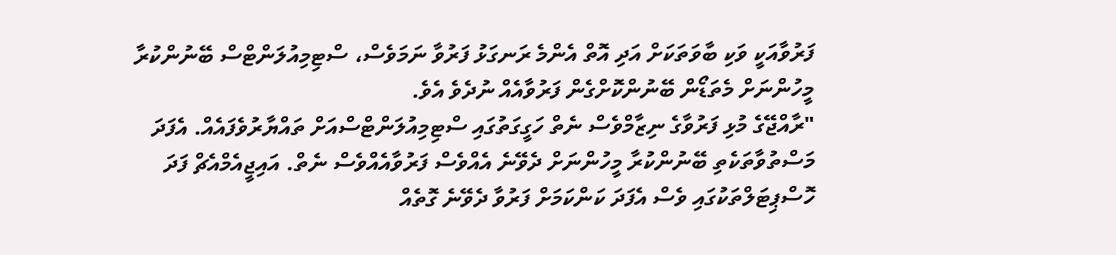ފަރުވާއަކީ ވަކި ބާވަތަކަށް އަދި އޮތް އެންމެ ރަނގަޅު ފަރުވާ ނަމަވެސް، ސްޓިމިއުލަންޓްސް ބޭނުންކުރާ މީހުންނަށް މެތަޑޯން ބޭނުންކޮށްގެން ފަރުވާއެއް ނުދެވެ އެވެ.
"ރާއްޖޭގެ މުޅި ފަރުވާގެ ނިޒާމްވެސް ނެތް ހަގީގަތުގައި ސްޓިމިއުލަންޓްސްއަށް ތައްޔާރުވެފައެއް. އެފަދަ މަސްތުވާތަކެތި ބޭނުންކުރާ މީހުންނަށް ދެވޭނެ އެއްވެސް ފަރުވާއެއްވެސް ނެތް. އައިޖީއެމްއެޗް ފަދަ ހޮސްޕިޓަލްތަކުގައި ވެސް އެފަދަ ކަންކަމަށް ފަރުވާ ދެވޭނެ ގޮތެއް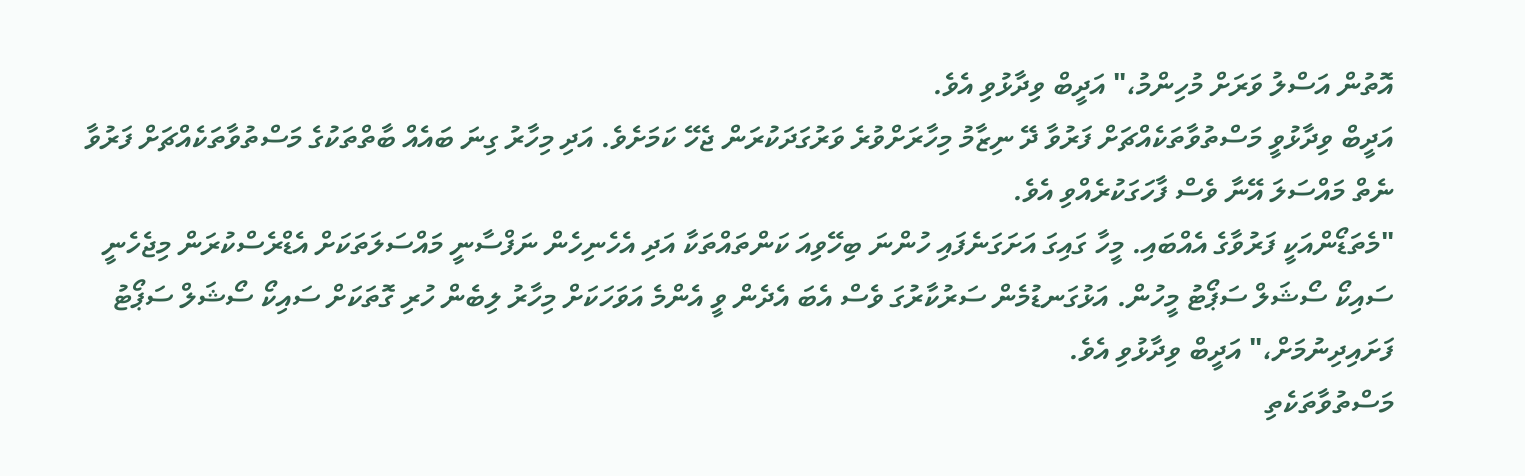އޮތުން އަސްލު ވަރަށް މުހިންމު،" އަދީބް ވިދާޅުވި އެވެ.
އަދީބް ވިދާޅުވީ މަސްތުވާތަކެއްޗަށް ފަރުވާ ދޭ ނިޒާމު މިހާރަށްވުރެ ވަރުގަދަކުރަން ޖެހޭ ކަމަށެވެ. އަދި މިހާރު ގިނަ ބައެއް ބާތްތަކުގެ މަސްތުވާތަކެއްޗަށް ފަރުވާ ނެތް މައްސަލަ އޭނާ ވެސް ފާހަގަކުރެއްވި އެވެ.
"މެތަޑޯންއަކީ ފަރުވާގެ އެއްބައި. މީހާ ގައިގަ އަށަގަނެފައި ހުންނަ ބިހޭވިއަ ކަންތައްތަކާ އަދި އެހެނިހެން ނަފްސާނީ މައްސަލަތަކަށް އެޑްރެސްކުރަން މިޖެހެނީ ސައިކޯ ސޯޝަލް ސަޕޯޓު މީހުން. އަޅުގަނޑުމެން ސަރުކާރުގަ ވެސް އެބަ އެދެން ވީ އެންމެ އަވަހަކަށް މިހާރު ލިބެން ހުރި ގޮތަކަށް ސައިކޯ ސޯޝަލް ސަޕޯޓު ފަށައިދިނުމަށް،" އަދީބް ވިދާޅުވި އެވެ.
މަސްތުވާތަކެތި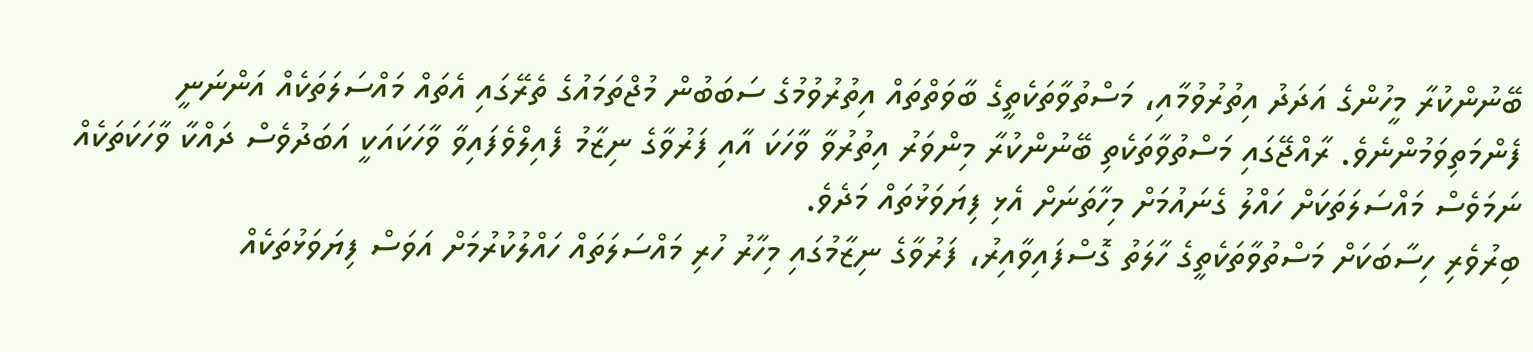ބޭނުންކުރާ މީހުންގެ އަދަދު އިތުރުވުމާއި، މަސްތުވާތަކެތީގެ ބާވަތްތައް އިތުރުވުމުގެ ސަބަބުން މުޖްތަމައުގެ ތެރޭގައި އެތައް މައްސަލަތަކެއް އަންނަނީ ފެންމަތިވަމުންނެވެ. ރާއްޖޭގައި މަސްތުވާތަކެތި ބޭނުންކުރާ މިންވަރު އިތުރުވާ ވާހަކަ އާއި ފަރުވާގެ ނިޒާމު ފެއިލްވެފައިވާ ވާހަކައަކީ އަބަދުވެސް ދައްކާ ވާހަކަތަކެއް ނަމަވެސް މައްސަލަތަކަށް ހައްލު ގެނައުމަށް މިހާތަނަށް އެޅި ފިޔަވަޅުތައް މަދެވެ.
ބިރުވެރި ހިސާބަކަށް މަސްތުވާތަކެތީގެ ހާލަތު ގޮސްފައިވާއިރު، ފަރުވާގެ ނިޒާމުގައި މިހާރު ހުރި މައްސަލަތައް ހައްލުކުރުމަށް އަވަސް ފިޔަވަޅުތަކެއް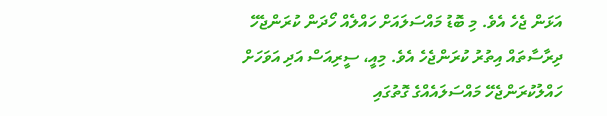އަޅަން ޖެހެ އެވެ. މި ބޮޑު މައްސަލައަށް ހައްލެއް ހޯދަން ކުރަންޖެހޭ ދިރާސާތައް އިތުރު ކުރަންޖެހެ އެވެ. މިއީ، ސީރިއަސް އަދި އަވަހަށް ހައްލުކުރަންޖެހޭ މައްސަލައެއްގެ ގޮތުގައި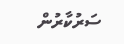ސަރުކާރުން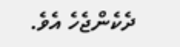ދެކެންޖެހެ އެވެ.